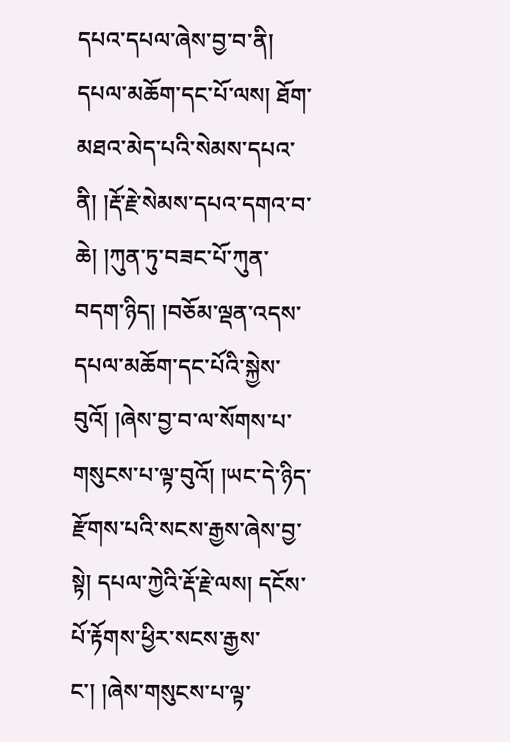དཔའ་དཔལ་ཞེས་བྱ་བ་ནི། དཔལ་མཆོག་དང་པོ་ལས། ཐོག་མཐའ་མེད་པའི་སེམས་དཔའ་ནི། །རྡོ་རྗེ་སེམས་དཔའ་དགའ་བ་ཆེ། །ཀུན་ཏུ་བཟང་པོ་ཀུན་བདག་ཉིད། །བཅོམ་ལྡན་འདས་དཔལ་མཆོག་དང་པོའི་སྐྱེས་བུའོ། །ཞེས་བྱ་བ་ལ་སོགས་པ་གསུངས་པ་ལྟ་བུའོ། །ཡང་དེ་ཉིད་རྫོགས་པའི་སངས་རྒྱས་ཞེས་བྱ་སྟེ། དཔལ་ཀྱེའི་རྡོ་རྗེ་ལས། དངོས་པོ་རྟོགས་ཕྱིར་སངས་རྒྱས་ང་། །ཞེས་གསུངས་པ་ལྟ་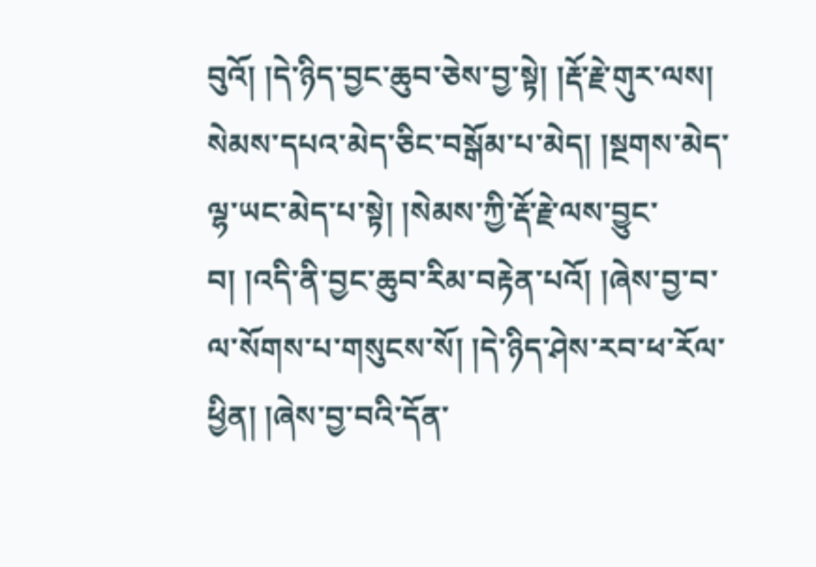བུའོ། །དེ་ཉིད་བྱང་ཆུབ་ཅེས་བྱ་སྟེ། །རྡོ་རྗེ་གུར་ལས། སེམས་དཔའ་མེད་ཅིང་བསྒོམ་པ་མེད། །སྔགས་མེད་ལྷ་ཡང་མེད་པ་སྟེ། །སེམས་ཀྱི་རྡོ་རྗེ་ལས་བྱུང་བ། །འདི་ནི་བྱང་ཆུབ་རིམ་བརྟེན་པའོ། །ཞེས་བྱ་བ་ལ་སོགས་པ་གསུངས་སོ། །དེ་ཉིད་ཤེས་རབ་ཕ་རོལ་ཕྱིན། །ཞེས་བྱ་བའི་དོན་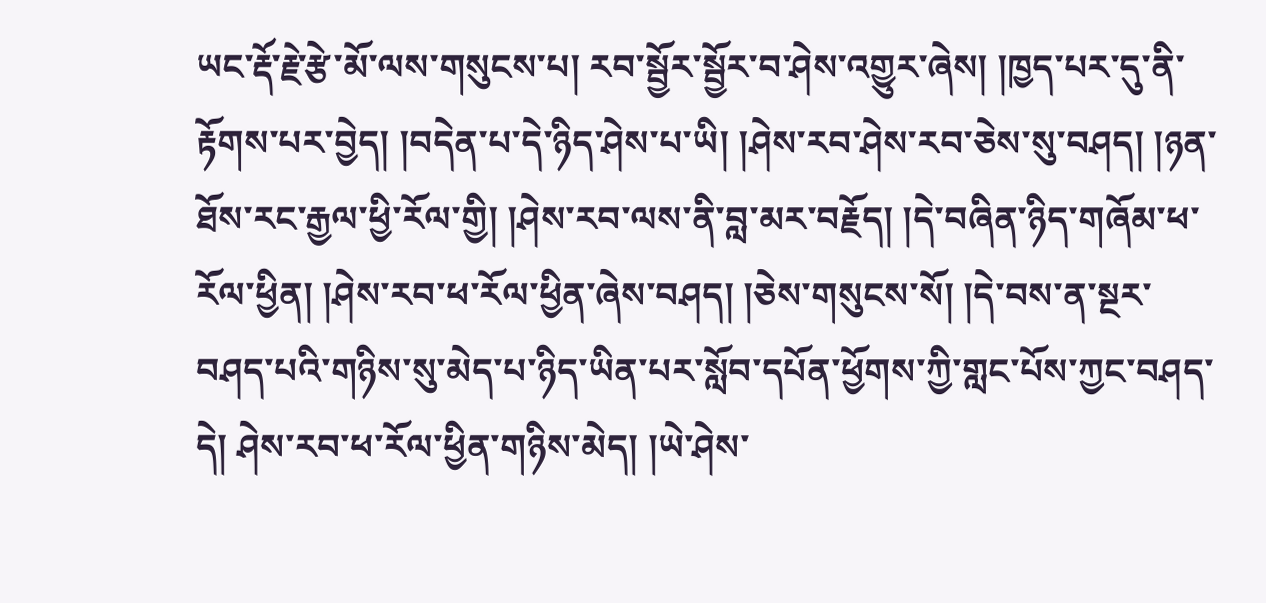ཡང་རྡོ་རྗེ་རྩེ་མོ་ལས་གསུངས་པ། རབ་སྦྱོར་སྦྱོར་བ་ཤེས་འགྱུར་ཞེས། །ཁྱད་པར་དུ་ནི་རྟོགས་པར་བྱེད། །བདེན་པ་དེ་ཉིད་ཤེས་པ་ཡི། །ཤེས་རབ་ཤེས་རབ་ཅེས་སུ་བཤད། །ཉན་ཐོས་རང་རྒྱལ་ཕྱི་རོལ་གྱི། །ཤེས་རབ་ལས་ནི་བླ་མར་བརྗོད། །དེ་བཞིན་ཉིད་གཞོམ་ཕ་རོལ་ཕྱིན། །ཤེས་རབ་ཕ་རོལ་ཕྱིན་ཞེས་བཤད། །ཅེས་གསུངས་སོ། །དེ་བས་ན་སྔར་བཤད་པའི་གཉིས་སུ་མེད་པ་ཉིད་ཡིན་པར་སློབ་དཔོན་ཕྱོགས་ཀྱི་གླང་པོས་ཀྱང་བཤད་དེ། ཤེས་རབ་ཕ་རོལ་ཕྱིན་གཉིས་མེད། །ཡེ་ཤེས་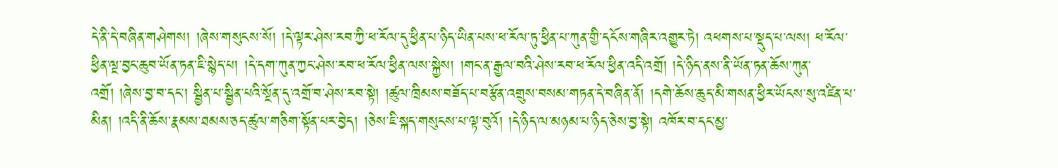དེ་ནི་དེ་བཞིན་གཤེགས། །ཞེས་གསུངས་སོ། །དེ་ལྟར་ཤེས་རབ་ཀྱི་ཕ་རོལ་དུ་ཕྱིན་པ་ཉིད་ཡིན་པས་ཕ་རོལ་ཏུ་ཕྱིན་པ་ཀུན་གྱི་དངོས་གཞིར་འགྱུར་ཏེ། འཕགས་པ་སྡུད་པ་ལས། ཕ་རོལ་ཕྱིན་ལྔ་བྱང་ཆུབ་ཡོན་ཏན་ཇི་སྙེད་པ། །དེ་དག་ཀུན་ཀྱང་ཤེས་རབ་ཕ་རོལ་ཕྱིན་ལས་སྐྱེས། །གང་ན་རྒྱལ་བའི་ཤེས་རབ་ཕ་རོལ་ཕྱིན་འདི་འགྲོ། །དེ་ཉིད་ནས་ནི་ཡོན་ཏན་ཆོས་ཀུན་འགྲོ། །ཞེས་བྱ་བ་དང་། སྦྱིན་པ་སྦྱིན་པའི་སྔོན་དུ་འགྲོ་བ་ཤེས་རབ་སྟེ། །ཚུལ་ཁྲིམས་བཟོད་པ་བརྩོན་འགྲུས་བསམ་གཏན་དེ་བཞིན་ནོ། །དགེ་ཆོས་ཆུད་མི་གསན་ཕྱིར་ཡོངས་སུ་འཛིན་པ་མིན། །འདི་ནི་ཆོས་རྣམས་ཐམས་ཅད་ཚུལ་གཅིག་སྟོན་པར་བྱེད། །ཅེས་ཇི་སྐད་གསུངས་པ་ལྟ་བུའོ། །དེ་ཉིད་ལ་མཉམ་པ་ཉིད་ཅེས་བྱ་སྟེ། འཁོར་བ་དང་མྱ་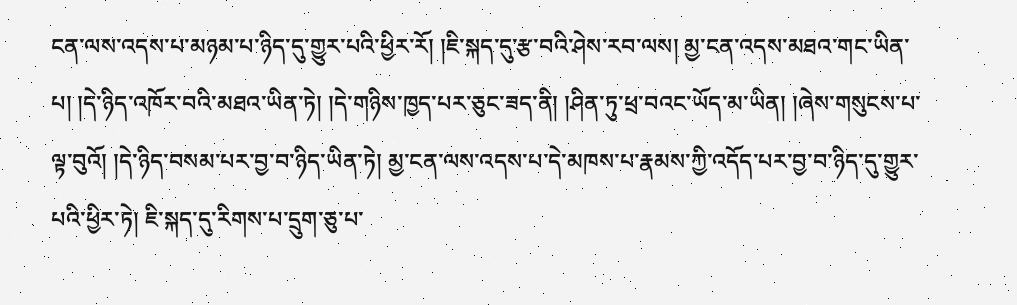ངན་ལས་འདས་པ་མཉམ་པ་ཉིད་དུ་གྱུར་པའི་ཕྱིར་རོ། །ཇི་སྐད་དུ་རྩ་བའི་ཤེས་རབ་ལས། མྱ་ངན་འདས་མཐའ་གང་ཡིན་པ། །དེ་ཉིད་འཁོར་བའི་མཐའ་ཡིན་ཏེ། །དེ་གཉིས་ཁྱད་པར་ཅུང་ཟད་ནི། །ཤིན་ཏུ་ཕྲ་བའང་ཡོད་མ་ཡིན། །ཞེས་གསུངས་པ་ལྟ་བུའོ། །དེ་ཉིད་བསམ་པར་བྱ་བ་ཉིད་ཡིན་ཏེ། མྱ་ངན་ལས་འདས་པ་དེ་མཁས་པ་རྣམས་ཀྱི་འདོད་པར་བྱ་བ་ཉིད་དུ་གྱུར་པའི་ཕྱིར་ཏེ། ཇི་སྐད་དུ་རིགས་པ་དྲུག་ཅུ་པ་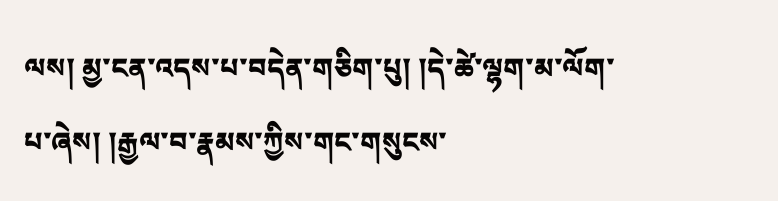ལས། མྱ་ངན་འདས་པ་བདེན་གཅིག་པུ། །དེ་ཚེ་ལྷག་མ་ལོག་པ་ཞེས། །རྒྱལ་བ་རྣམས་ཀྱིས་གང་གསུངས་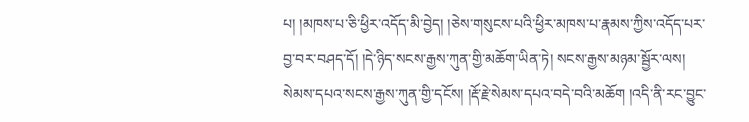པ། །མཁས་པ་ཅི་ཕྱིར་འདོད་མི་བྱེད། །ཅེས་གསུངས་པའི་ཕྱིར་མཁས་པ་རྣམས་ཀྱིས་འདོད་པར་བྱ་བར་བཤད་དོ། །དེ་ཉིད་སངས་རྒྱས་ཀུན་གྱི་མཆོག་ཡིན་ཏེ། སངས་རྒྱས་མཉམ་སྦྱོར་ལས། སེམས་དཔའ་སངས་རྒྱས་ཀུན་གྱི་དངོས། །རྡོ་རྗེ་སེམས་དཔའ་བདེ་བའི་མཆོག །འདི་ནི་རང་བྱུང་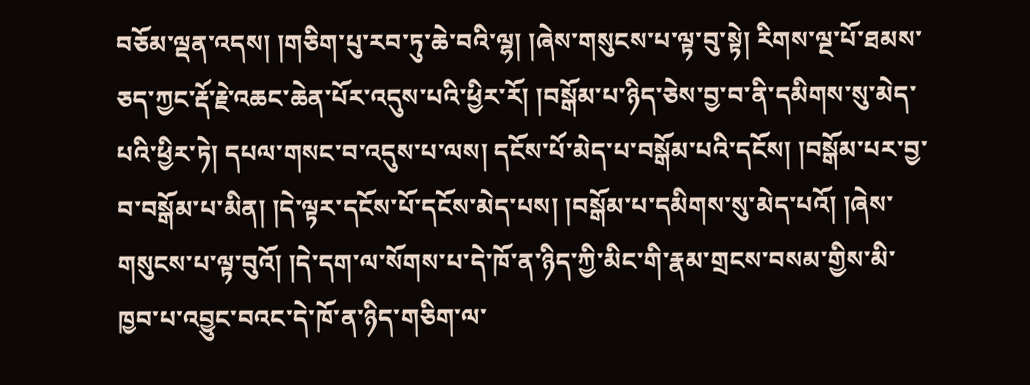བཅོམ་ལྡན་འདས། །གཅིག་པུ་རབ་ཏུ་ཆེ་བའི་ལྷ། །ཞེས་གསུངས་པ་ལྟ་བུ་སྟེ། རིགས་ལྔ་པོ་ཐམས་ཅད་ཀྱང་རྡོ་རྗེ་འཆང་ཆེན་པོར་འདུས་པའི་ཕྱིར་རོ། །བསྒོམ་པ་ཉིད་ཅེས་བྱ་བ་ནི་དམིགས་སུ་མེད་པའི་ཕྱིར་ཏེ། དཔལ་གསང་བ་འདུས་པ་ལས། དངོས་པོ་མེད་པ་བསྒོམ་པའི་དངོས། །བསྒོམ་པར་བྱ་བ་བསྒོམ་པ་མིན། །དེ་ལྟར་དངོས་པོ་དངོས་མེད་པས། །བསྒོམ་པ་དམིགས་སུ་མེད་པའོ། །ཞེས་གསུངས་པ་ལྟ་བུའོ། །དེ་དག་ལ་སོགས་པ་དེ་ཁོ་ན་ཉིད་ཀྱི་མིང་གི་རྣམ་གྲངས་བསམ་གྱིས་མི་ཁྱབ་པ་འབྱུང་བའང་དེ་ཁོ་ན་ཉིད་གཅིག་ལ་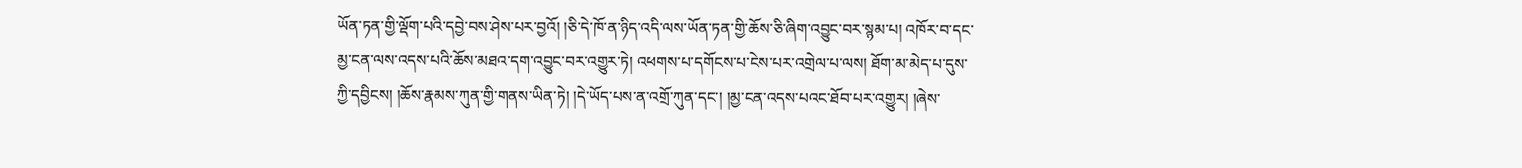ཡོན་ཏན་གྱི་ལྡོག་པའི་དབྱེ་བས་ཤེས་པར་བྱའོ། །ཅི་དེ་ཁོ་ན་ཉིད་འདི་ལས་ཡོན་ཏན་གྱི་ཆོས་ཅི་ཞིག་འབྱུང་བར་སྙམ་པ། འཁོར་བ་དང་མྱ་ངན་ལས་འདས་པའི་ཆོས་མཐའ་དག་འབྱུང་བར་འགྱུར་ཏེ། འཕགས་པ་དགོངས་པ་ངེས་པར་འགྲེལ་པ་ལས། ཐོག་མ་མེད་པ་དུས་ཀྱི་དབྱིངས། །ཆོས་རྣམས་ཀུན་གྱི་གནས་ཡིན་ཏེ། །དེ་ཡོད་པས་ན་འགྲོ་ཀུན་དང་། །མྱ་ངན་འདས་པའང་ཐོབ་པར་འགྱུར། །ཞེས་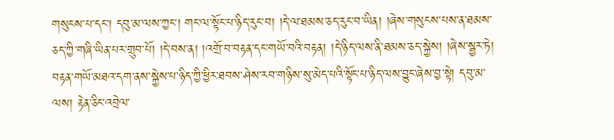གསུངས་པ་དང་། དབུ་མ་ལས་ཀྱང་། གང་ལ་སྟོང་པ་ཉིད་རུང་བ། །དེ་ལ་ཐམས་ཅད་རུང་བ་ཡིན། །ཞེས་གསུངས་པས་ན་ཐམས་ཅད་ཀྱི་གཞི་ཡིན་པར་གྲུབ་པོ། །དེ་བས་ན། །འགྲོ་བ་བརྟན་དང་གཡོ་བའི་བརྟན། །དེ་ཉིད་ལས་ནི་ཐམས་ཅད་སྐྱེས། །ཞེས་སྦྱར་ཏེ། བརྟན་གཡོ་མཐའ་དག་ནས་སྐྱེས་པ་ཉིད་ཀྱི་ཕྱིར་ཐབས་ཤེས་རབ་གཉིས་སུ་མེད་པའི་སྟོང་པ་ཉིད་ལས་བྱུང་ཞེས་བྱ་སྟེ། དབུ་མ་ལས། རྟེན་ཅིང་འབྲེལ་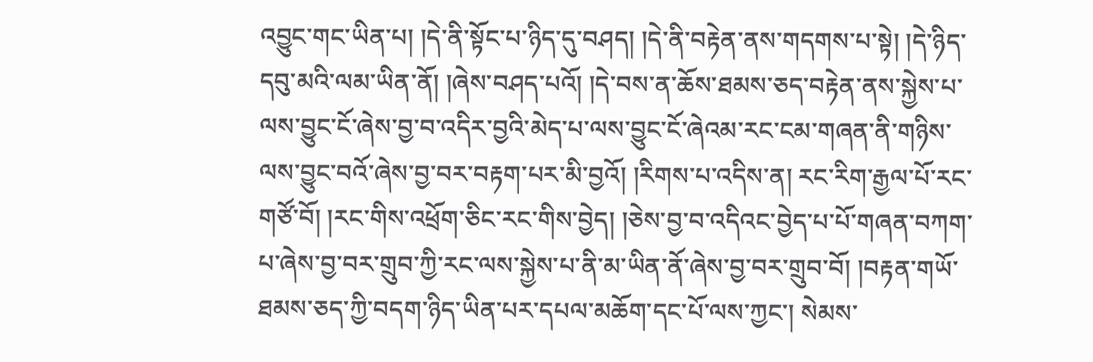འབྱུང་གང་ཡིན་པ། །དེ་ནི་སྟོང་པ་ཉིད་དུ་བཤད། །དེ་ནི་བརྟེན་ནས་གདགས་པ་སྟེ། །དེ་ཉིད་དབུ་མའི་ལམ་ཡིན་ནོ། །ཞེས་བཤད་པའོ། །དེ་བས་ན་ཆོས་ཐམས་ཅད་བརྟེན་ནས་སྐྱེས་པ་ལས་བྱུང་ངོ་ཞེས་བྱ་བ་འདིར་བྱའི་མེད་པ་ལས་བྱུང་ངོ་ཞེའམ་རང་ངམ་གཞན་ནི་གཉིས་ལས་བྱུང་བའོ་ཞེས་བྱ་བར་བརྟག་པར་མི་བྱའོ། །རིགས་པ་འདིས་ན། རང་རིག་རྒྱལ་པོ་རང་གཙོ་བོ། །རང་གིས་འཕྲོག་ཅིང་རང་གིས་བྱེད། །ཅེས་བྱ་བ་འདིའང་བྱེད་པ་པོ་གཞན་བཀག་པ་ཞེས་བྱ་བར་གྲུབ་ཀྱི་རང་ལས་སྐྱེས་པ་ནི་མ་ཡིན་ནོ་ཞེས་བྱ་བར་གྲུབ་བོ། །བརྟན་གཡོ་ཐམས་ཅད་ཀྱི་བདག་ཉིད་ཡིན་པར་དཔལ་མཆོག་དང་པོ་ལས་ཀྱང་། སེམས་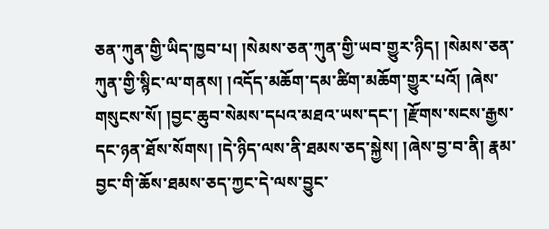ཅན་ཀུན་གྱི་ཡིད་ཁྱབ་པ། །སེམས་ཅན་ཀུན་གྱི་ཡབ་གྱུར་ཉིད། །སེམས་ཅན་ཀུན་གྱི་སྙིང་ལ་གནས། །འདོད་མཆོག་དམ་ཚིག་མཆོག་གྱུར་པའོ། །ཞེས་གསུངས་སོ། །བྱང་ཆུབ་སེམས་དཔའ་མཐའ་ཡས་དང་། །རྫོགས་སངས་རྒྱས་དང་ཉན་ཐོས་སོགས། །དེ་ཉིད་ལས་ནི་ཐམས་ཅད་སྐྱེས། །ཞེས་བྱ་བ་ནི། རྣམ་བྱང་གི་ཆོས་ཐམས་ཅད་ཀྱང་དེ་ལས་བྱུང་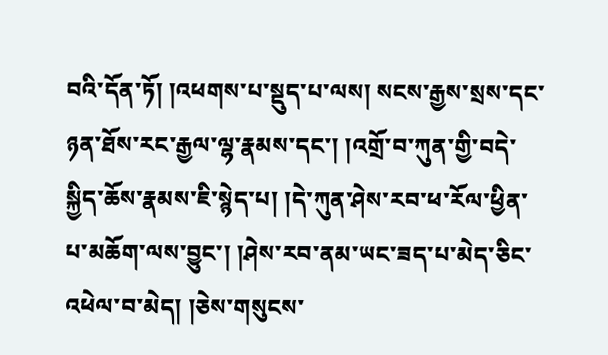བའི་དོན་ཏོ། །འཕགས་པ་སྡུད་པ་ལས། སངས་རྒྱས་སྲས་དང་ཉན་ཐོས་རང་རྒྱལ་ལྷ་རྣམས་དང་། །འགྲོ་བ་ཀུན་གྱི་བདེ་སྐྱིད་ཆོས་རྣམས་ཇི་སྙེད་པ། །དེ་ཀུན་ཤེས་རབ་ཕ་རོལ་ཕྱིན་པ་མཆོག་ལས་བྱུང་། །ཤེས་རབ་ནམ་ཡང་ཟད་པ་མེད་ཅིང་འཕེལ་བ་མེད། །ཅེས་གསུངས་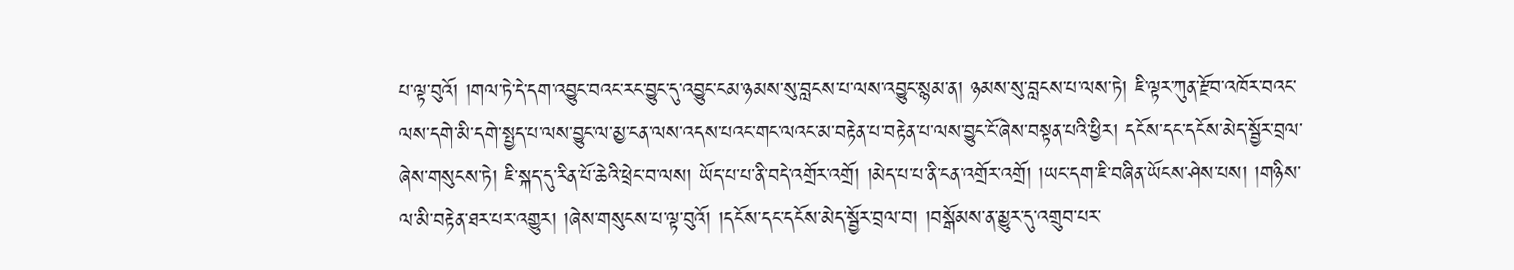པ་ལྟ་བུའོ། །གལ་ཏེ་དེ་དག་འབྱུང་བའང་རང་བྱུང་དུ་འབྱུང་ངམ་ཉམས་སུ་བླངས་པ་ལས་འབྱུང་སྙམ་ན། ཉམས་སུ་བླངས་པ་ལས་ཏེ། ཇི་ལྟར་ཀུན་རྫོབ་འཁོར་བའང་ལས་དགེ་མི་དགེ་སྤྱད་པ་ལས་བྱུང་ལ་མྱ་ངན་ལས་འདས་པའང་གང་ལའང་མ་བརྟེན་པ་བརྟེན་པ་ལས་བྱུང་ངོ་ཞེས་བསྟན་པའི་ཕྱིར། དངོས་དང་དངོས་མེད་སྦྱོར་བྲལ་ཞེས་གསུངས་ཏེ། ཇི་སྐད་དུ་རིན་པོ་ཆེའི་ཕྲེང་བ་ལས། ཡོད་པ་པ་ནི་བདེ་འགྲོར་འགྲོ། །མེད་པ་པ་ནི་ངན་འགྲོར་འགྲོ། །ཡང་དག་ཇི་བཞིན་ཡོངས་ཤེས་པས། །གཉིས་ལ་མི་བརྟེན་ཐར་པར་འགྱུར། །ཞེས་གསུངས་པ་ལྟ་བུའོ། །དངོས་དང་དངོས་མེད་སྦྱོར་བྲལ་བ། །བསྒོམས་ན་མྱུར་དུ་འགྲུབ་པར་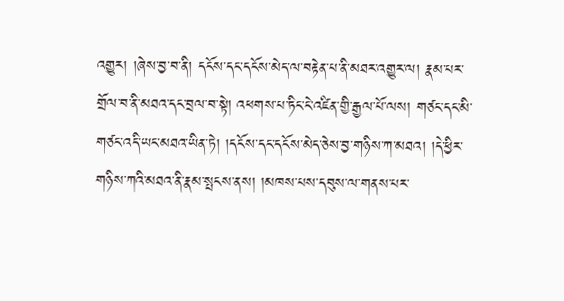འགྱུར། །ཞེས་བྱ་བ་ནི། དངོས་དང་དངོས་མེད་ལ་བརྟེན་པ་ནི་མཐར་འགྱུར་ལ། རྣམ་པར་གྲོལ་བ་ནི་མཐའ་དང་བྲལ་བ་སྟེ། འཕགས་པ་ཏིང་ངེ་འཛིན་གྱི་རྒྱལ་པོ་ལས། གཙང་དང་མི་གཙང་འདི་ཡང་མཐའ་ཡིན་ཏེ། །དངོས་དང་དངོས་མེད་ཅེས་བྱ་གཉིས་ཀ་མཐའ། །དེ་ཕྱིར་གཉིས་ཀའི་མཐའ་ནི་རྣམ་སྤངས་ནས། །མཁས་པས་དབུས་ལ་གནས་པར་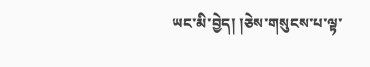ཡང་མི་བྱེད། །ཅེས་གསུངས་པ་ལྟ་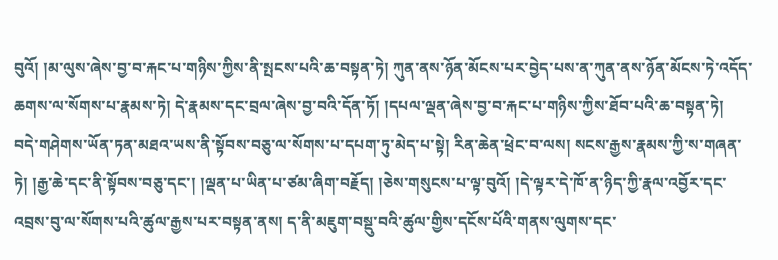བུའོ། །མ་ལུས་ཞེས་བྱ་བ་རྐང་པ་གཉིས་ཀྱིས་ནི་སྤངས་པའི་ཆ་བསྟན་ཏེ། ཀུན་ནས་ཉོན་མོངས་པར་བྱེད་པས་ན་ཀུན་ནས་ཉོན་མོངས་ཏེ་འདོད་ཆགས་ལ་སོགས་པ་རྣམས་ཏེ། དེ་རྣམས་དང་བྲལ་ཞེས་བྱ་བའི་དོན་ཏོ། །དཔལ་ལྡན་ཞེས་བྱ་བ་རྐང་པ་གཉིས་ཀྱིས་ཐོབ་པའི་ཆ་བསྟན་ཏེ། བདེ་གཤེགས་ཡོན་ཏན་མཐའ་ཡས་ནི་སྟོབས་བཅུ་ལ་སོགས་པ་དཔག་ཏུ་མེད་པ་སྟེ། རིན་ཆེན་ཕྲེང་བ་ལས། སངས་རྒྱས་རྣམས་ཀྱི་ས་གཞན་ཏེ། །རྒྱ་ཆེ་དང་ནི་སྟོབས་བཅུ་དང་། །ལྡན་པ་ཡིན་པ་ཙམ་ཞིག་བརྗོད། །ཅེས་གསུངས་པ་ལྟ་བུའོ། །དེ་ལྟར་དེ་ཁོ་ན་ཉིད་ཀྱི་རྣལ་འབྱོར་དང་འབྲས་བུ་ལ་སོགས་པའི་ཚུལ་རྒྱས་པར་བསྟན་ནས། ད་ནི་མཇུག་བསྡུ་བའི་ཚུལ་གྱིས་དངོས་པོའི་གནས་ལུགས་དང་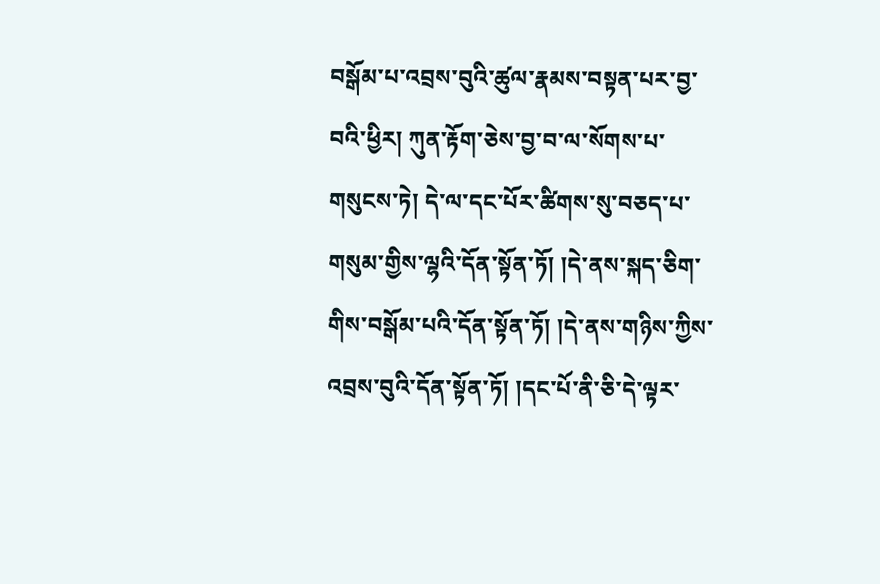བསྒོམ་པ་འབྲས་བུའི་ཚུལ་རྣམས་བསྟན་པར་བྱ་བའི་ཕྱིར། ཀུན་རྟོག་ཅེས་བྱ་བ་ལ་སོགས་པ་གསུངས་ཏེ། དེ་ལ་དང་པོར་ཚིགས་སུ་བཅད་པ་གསུམ་གྱིས་ལྷའི་དོན་སྟོན་ཏོ། །དེ་ནས་སྐད་ཅིག་གིས་བསྒོམ་པའི་དོན་སྟོན་ཏོ། །དེ་ནས་གཉིས་ཀྱིས་འབྲས་བུའི་དོན་སྟོན་ཏོ། །དང་པོ་ནི་ཅི་དེ་ལྟར་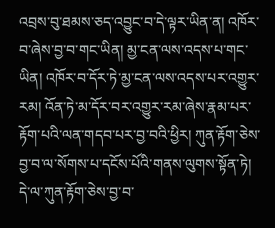འབྲས་བུ་ཐམས་ཅད་འབྱུང་བ་དེ་ལྟར་ཡིན་ན། འཁོར་བ་ཞེས་བྱ་བ་གང་ཡིན། མྱ་ངན་ལས་འདས་པ་གང་ཡིན། འཁོར་བ་དོར་ཏེ་མྱ་ངན་ལས་འདས་པར་འགྱུར་རམ། འོན་ཏེ་མ་དོར་བར་འགྱུར་རམ་ཞེས་རྣམ་པར་རྟོག་པའི་ལན་གདབ་པར་བྱ་བའི་ཕྱིར། ཀུན་རྟོག་ཅེས་བྱ་བ་ལ་སོགས་པ་དངོས་པོའི་གནས་ལུགས་སྟོན་ཏེ། དེ་ལ་ཀུན་རྟོག་ཅེས་བྱ་བ་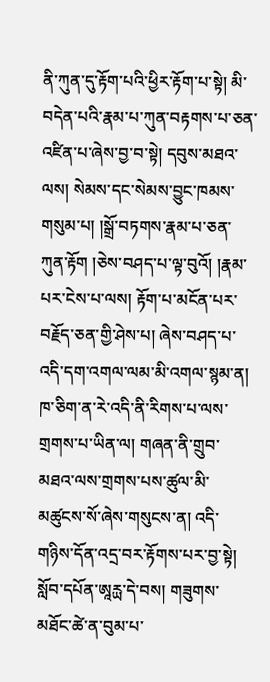ནི་ཀུན་དུ་རྟོག་པའི་ཕྱིར་རྟོག་པ་སྟེ། མི་བདེན་པའི་རྣམ་པ་ཀུན་བརྟགས་པ་ཅན་འཛིན་པ་ཞེས་བྱ་བ་སྟེ། དབུས་མཐའ་ལས། སེམས་དང་སེམས་བྱུང་ཁམས་གསུམ་པ། །སྒྲོ་བཏགས་རྣམ་པ་ཅན་ཀུན་རྟོག །ཅེས་བཤད་པ་ལྟ་བུའོ། །རྣམ་པར་ངེས་པ་ལས། རྟོག་པ་མངོན་པར་བརྗོད་ཅན་གྱི་ཤེས་པ། ཞེས་བཤད་པ་འདི་དག་འགལ་ལམ་མི་འགལ་སྙམ་ན། ཁ་ཅིག་ན་རེ་འདི་ནི་རིགས་པ་ལས་གྲགས་པ་ཡིན་ལ། གཞན་ནི་གྲུབ་མཐའ་ལས་གྲགས་པས་ཚུལ་མི་མཚུངས་སོ་ཞེས་གསུངས་ན། འདི་གཉིས་དོན་འདྲ་བར་རྟོགས་པར་བྱ་སྟེ། སློབ་དཔོན་ཨཱརྻ་དེ་བས། གཟུགས་མཐོང་ཚེ་ན་བུམ་པ་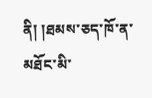ནི། །ཐམས་ཅད་ཁོ་ན་མཐོང་མི་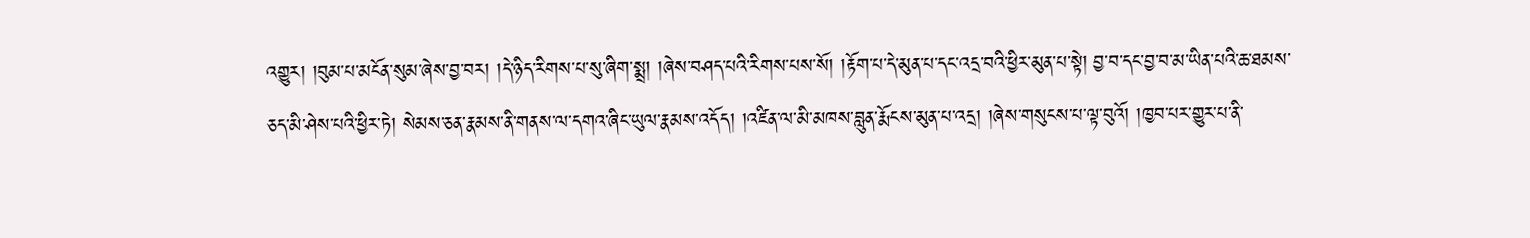འགྱུར། །བུམ་པ་མངོན་སུམ་ཞེས་བྱ་བར། །དེ་ཉིད་རིགས་པ་སུ་ཞིག་སྨྲ། །ཞེས་བཤད་པའི་རིགས་པས་སོ། །རྟོག་པ་དེ་མུན་པ་དང་འདྲ་བའི་ཕྱིར་མུན་པ་སྟེ། བྱ་བ་དང་བྱ་བ་མ་ཡིན་པའི་ཆ་ཐམས་ཅད་མི་ཤེས་པའི་ཕྱིར་ཏེ། སེམས་ཅན་རྣམས་ནི་གནས་ལ་དགའ་ཞིང་ཡུལ་རྣམས་འདོད། །འཛིན་ལ་མི་མཁས་བླུན་རྨོངས་མུན་པ་འདྲ། །ཞེས་གསུངས་པ་ལྟ་བུའོ། །ཁྱབ་པར་གྱུར་པ་ནི་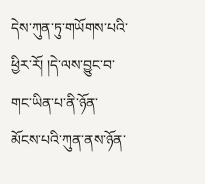དེས་ཀུན་ཏུ་གཡོགས་པའི་ཕྱིར་རོ། །དེ་ལས་བྱུང་བ་གང་ཡིན་པ་ནི་ཉོན་མོངས་པའི་ཀུན་ནས་ཉོན་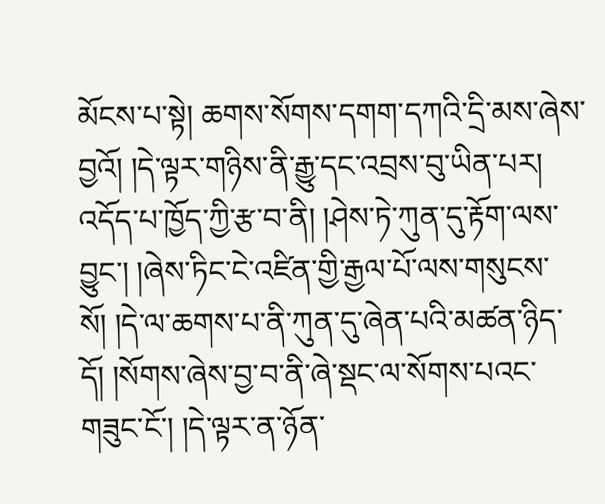མོངས་པ་སྟེ། ཆགས་སོགས་དགག་དཀའི་དྲི་མས་ཞེས་བྱའོ། །དེ་ལྟར་གཉིས་ནི་རྒྱུ་དང་འབྲས་བུ་ཡིན་པར། འདོད་པ་ཁྱོད་ཀྱི་རྩ་བ་ནི། །ཤེས་ཏེ་ཀུན་དུ་རྟོག་ལས་བྱུང་། །ཞེས་ཏིང་ངེ་འཛིན་གྱི་རྒྱལ་པོ་ལས་གསུངས་སོ། །དེ་ལ་ཆགས་པ་ནི་ཀུན་དུ་ཞེན་པའི་མཚན་ཉིད་དོ། །སོགས་ཞེས་བྱ་བ་ནི་ཞེ་སྡང་ལ་སོགས་པའང་གཟུང་ངོ་། །དེ་ལྟར་ན་ཉོན་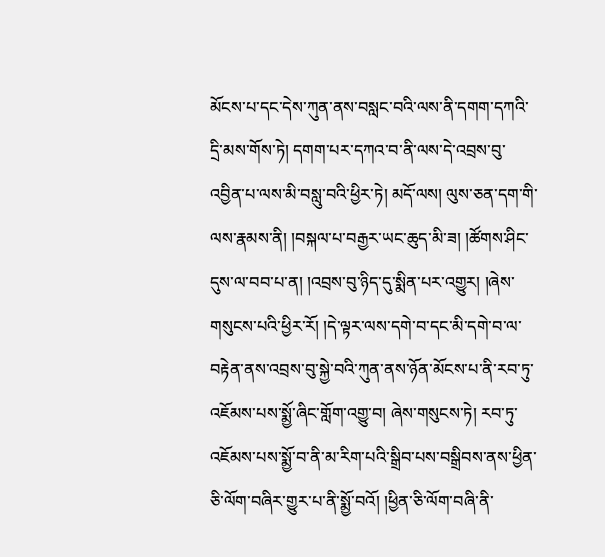མོངས་པ་དང་དེས་ཀུན་ནས་བསླང་བའི་ལས་ནི་དགག་དཀའི་དྲི་མས་གོས་ཏེ། དགག་པར་དཀའ་བ་ནི་ལས་དེ་འབྲས་བུ་འབྱིན་པ་ལས་མི་བསླུ་བའི་ཕྱིར་ཏེ། མདོ་ལས། ལུས་ཅན་དག་གི་ལས་རྣམས་ནི། །བསྐལ་པ་བརྒྱར་ཡང་ཆུད་མི་ཟ། །ཚོགས་ཤིང་དུས་ལ་བབ་པ་ན། །འབྲས་བུ་ཉིད་དུ་སྨིན་པར་འགྱུར། །ཞེས་གསུངས་པའི་ཕྱིར་རོ། །དེ་ལྟར་ལས་དགེ་བ་དང་མི་དགེ་བ་ལ་བརྟེན་ནས་འབྲས་བུ་སྐྱེ་བའི་ཀུན་ནས་ཉོན་མོངས་པ་ནི་རབ་ཏུ་འཇོམས་པས་སྨྱོ་ཞིང་གློག་འགྱུ་བ། ཞེས་གསུངས་ཏེ། རབ་ཏུ་འཇོམས་པས་སྨྱོ་བ་ནི་མ་རིག་པའི་སྒྲིབ་པས་བསྒྲིབས་ནས་ཕྱིན་ཅི་ལོག་བཞིར་གྱུར་པ་ནི་སྨྱོ་བའོ། །ཕྱིན་ཅི་ལོག་བཞི་ནི་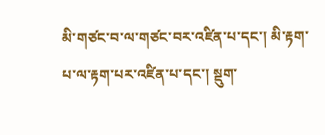མི་གཙང་བ་ལ་གཙང་བར་འཛིན་པ་དང་། མི་རྟག་པ་ལ་རྟག་པར་འཛིན་པ་དང་། སྡུག་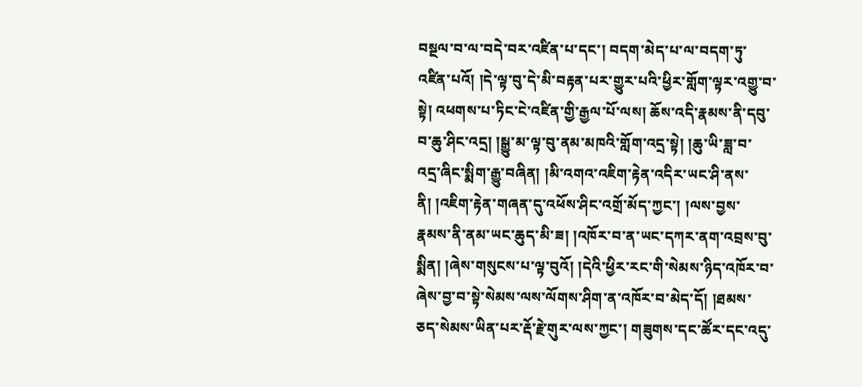བསྔལ་བ་ལ་བདེ་བར་འཛིན་པ་དང་། བདག་མེད་པ་ལ་བདག་ཏུ་འཛིན་པའོ། །དེ་ལྟ་བུ་དེ་མི་བརྟན་པར་གྱུར་པའི་ཕྱིར་གློག་ལྟར་འགྱུ་བ་སྟེ། འཕགས་པ་ཏིང་ངེ་འཛིན་གྱི་རྒྱལ་པོ་ལས། ཆོས་འདི་རྣམས་ནི་དབུ་བ་ཆུ་ཤིང་འདྲ། །སྒྱུ་མ་ལྟ་བུ་ནམ་མཁའི་གློག་འདྲ་སྟེ། །ཆུ་ཡི་ཟླ་བ་འདྲ་ཞིང་སྨིག་རྒྱུ་བཞིན། །མི་འགའ་འཇིག་རྟེན་འདིར་ཡང་ཤི་ནས་ནི། །འཇིག་རྟེན་གཞན་དུ་འཕོས་ཤིང་འགྲོ་མོད་ཀྱང་། །ལས་བྱས་རྣམས་ནི་ནམ་ཡང་ཆུད་མི་ཟ། །འཁོར་བ་ན་ཡང་དཀར་ནག་འབྲས་བུ་སྨིན། །ཞེས་གསུངས་པ་ལྟ་བུའོ། །དེའི་ཕྱིར་རང་གི་སེམས་ཉིད་འཁོར་བ་ཞེས་བྱ་བ་སྟེ་སེམས་ལས་ལོགས་ཤིག་ན་འཁོར་བ་མེད་དོ། །ཐམས་ཅད་སེམས་ཡིན་པར་རྡོ་རྗེ་གུར་ལས་ཀྱང་། གཟུགས་དང་ཚོར་དང་འདུ་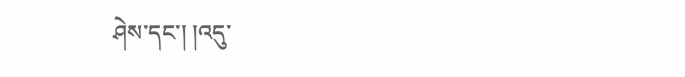ཤེས་དང་། །འདུ་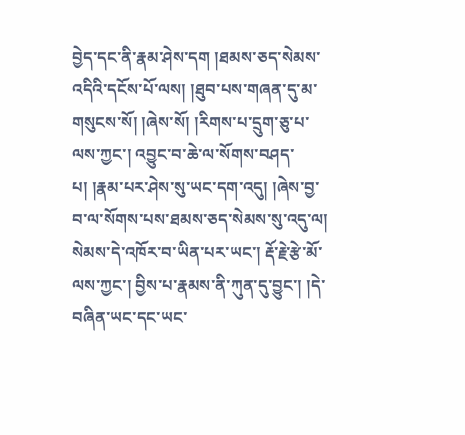བྱེད་དང་ནི་རྣམ་ཤེས་དག །ཐམས་ཅད་སེམས་འདིའི་དངོས་པོ་ལས། །ཐུབ་པས་གཞན་དུ་མ་གསུངས་སོ། །ཞེས་སོ། །རིགས་པ་དྲུག་ཅུ་པ་ལས་ཀྱང་། འབྱུང་བ་ཆེ་ལ་སོགས་བཤད་པ། །རྣམ་པར་ཤེས་སུ་ཡང་དག་འདུ། །ཞེས་བྱ་བ་ལ་སོགས་པས་ཐམས་ཅད་སེམས་སུ་འདུ་ལ། སེམས་དེ་འཁོར་བ་ཡིན་པར་ཡང་། རྡོ་རྗེ་རྩེ་མོ་ལས་ཀྱང་། བྱིས་པ་རྣམས་ནི་ཀུན་དུ་བྱུང་། །དེ་བཞིན་ཡང་དང་ཡང་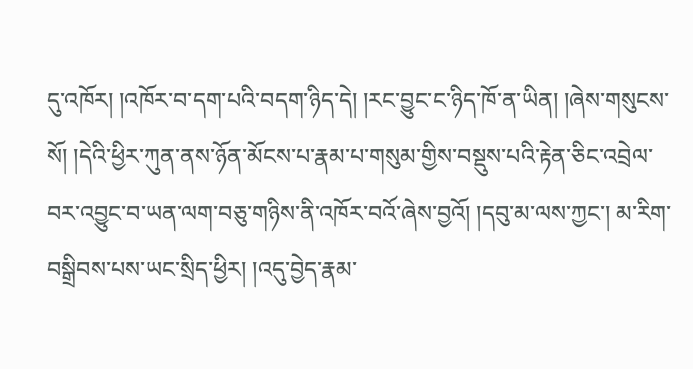དུ་འཁོར། །འཁོར་བ་དག་པའི་བདག་ཉིད་དེ། །རང་བྱུང་ང་ཉིད་ཁོ་ན་ཡིན། །ཞེས་གསུངས་སོ། །དེའི་ཕྱིར་ཀུན་ནས་ཉོན་མོངས་པ་རྣམ་པ་གསུམ་གྱིས་བསྡུས་པའི་རྟེན་ཅིང་འབྲེལ་བར་འབྱུང་བ་ཡན་ལག་བཅུ་གཉིས་ནི་འཁོར་བའོ་ཞེས་བྱའོ། །དབུ་མ་ལས་ཀྱང་། མ་རིག་བསྒྲིབས་པས་ཡང་སྲིད་ཕྱིར། །འདུ་བྱེད་རྣམ་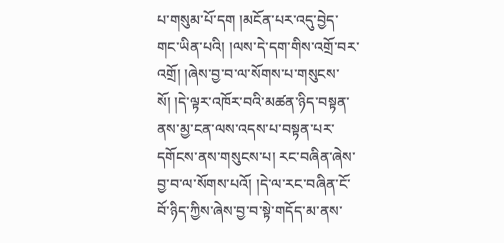པ་གསུམ་པོ་དག །མངོན་པར་འདུ་བྱེད་གང་ཡིན་པའི། །ལས་དེ་དག་གིས་འགྲོ་བར་འགྲོ། །ཞེས་བྱ་བ་ལ་སོགས་པ་གསུངས་སོ། །དེ་ལྟར་འཁོར་བའི་མཚན་ཉིད་བསྟན་ནས་མྱ་ངན་ལས་འདས་པ་བསྟན་པར་དགོངས་ནས་གསུངས་པ། རང་བཞིན་ཞེས་བྱ་བ་ལ་སོགས་པའོ། །དེ་ལ་རང་བཞིན་ངོ་བོ་ཉིད་ཀྱིས་ཞེས་བྱ་བ་སྟེ་གདོད་མ་ནས་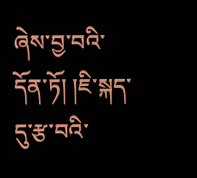ཞེས་བྱ་བའི་དོན་ཏོ། །ཇི་སྐད་དུ་རྩ་བའི་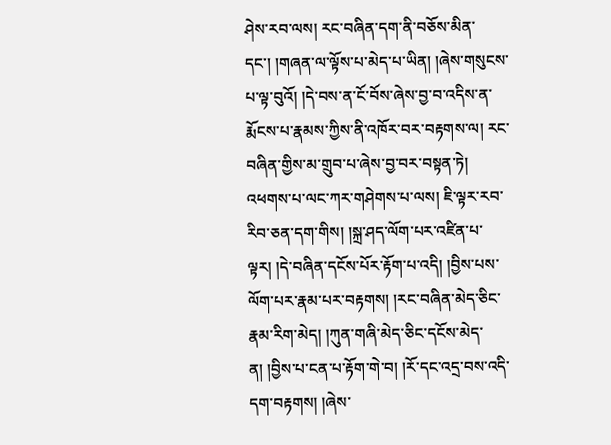ཤེས་རབ་ལས། རང་བཞིན་དག་ནི་བཅོས་མིན་དང་། །གཞན་ལ་ལྟོས་པ་མེད་པ་ཡིན། །ཞེས་གསུངས་པ་ལྟ་བུའོ། །དེ་བས་ན་ངོ་བོས་ཞེས་བྱ་བ་འདིས་ན་རྨོངས་པ་རྣམས་ཀྱིས་ནི་འཁོར་བར་བརྟགས་ལ། རང་བཞིན་གྱིས་མ་གྲུབ་པ་ཞེས་བྱ་བར་བསྟན་ཏེ། འཕགས་པ་ལང་ཀར་གཤེགས་པ་ལས། ཇི་ལྟར་རབ་རིབ་ཅན་དག་གིས། །སྐྲ་ཤད་ལོག་པར་འཛིན་པ་ལྟར། །དེ་བཞིན་དངོས་པོར་རྟོག་པ་འདི། །བྱིས་པས་ལོག་པར་རྣམ་པར་བརྟགས། །རང་བཞིན་མེད་ཅིང་རྣམ་རིག་མེད། །ཀུན་གཞི་མེད་ཅིང་དངོས་མེད་ན། །བྱིས་པ་ངན་པ་རྟོག་གེ་བ། །རོ་དང་འདྲ་བས་འདི་དག་བརྟགས། །ཞེས་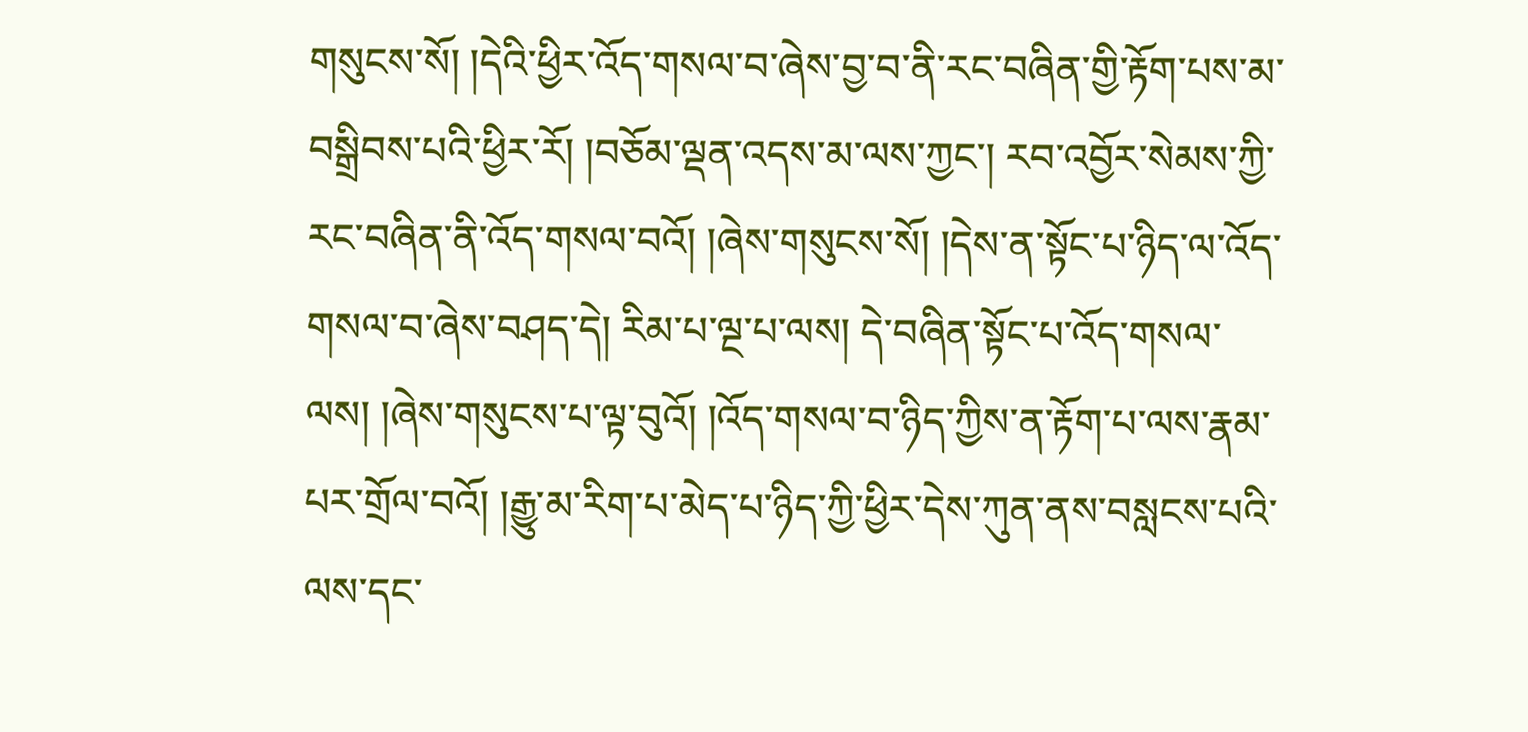གསུངས་སོ། །དེའི་ཕྱིར་འོད་གསལ་བ་ཞེས་བྱ་བ་ནི་རང་བཞིན་གྱི་རྟོག་པས་མ་བསྒྲིབས་པའི་ཕྱིར་རོ། །བཅོམ་ལྡན་འདས་མ་ལས་ཀྱང་། རབ་འབྱོར་སེམས་ཀྱི་རང་བཞིན་ནི་འོད་གསལ་བའོ། །ཞེས་གསུངས་སོ། །དེས་ན་སྟོང་པ་ཉིད་ལ་འོད་གསལ་བ་ཞེས་བཤད་དེ། རིམ་པ་ལྔ་པ་ལས། དེ་བཞིན་སྟོང་པ་འོད་གསལ་ལས། །ཞེས་གསུངས་པ་ལྟ་བུའོ། །འོད་གསལ་བ་ཉིད་ཀྱིས་ན་རྟོག་པ་ལས་རྣམ་པར་གྲོལ་བའོ། །རྒྱུ་མ་རིག་པ་མེད་པ་ཉིད་ཀྱི་ཕྱིར་དེས་ཀུན་ནས་བསླངས་པའི་ལས་དང་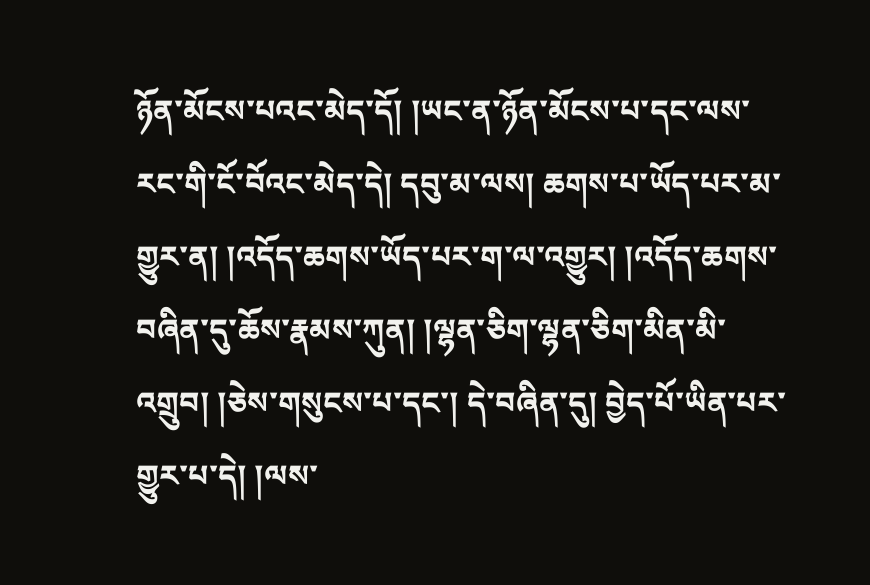ཉོན་མོངས་པའང་མེད་དོ། །ཡང་ན་ཉོན་མོངས་པ་དང་ལས་རང་གི་ངོ་བོའང་མེད་དེ། དབུ་མ་ལས། ཆགས་པ་ཡོད་པར་མ་གྱུར་ན། །འདོད་ཆགས་ཡོད་པར་ག་ལ་འགྱུར། །འདོད་ཆགས་བཞིན་དུ་ཆོས་རྣམས་ཀུན། །ལྷན་ཅིག་ལྷན་ཅིག་མིན་མི་འགྲུབ། །ཅེས་གསུངས་པ་དང་། དེ་བཞིན་དུ། བྱེད་པོ་ཡིན་པར་གྱུར་པ་དེ། །ལས་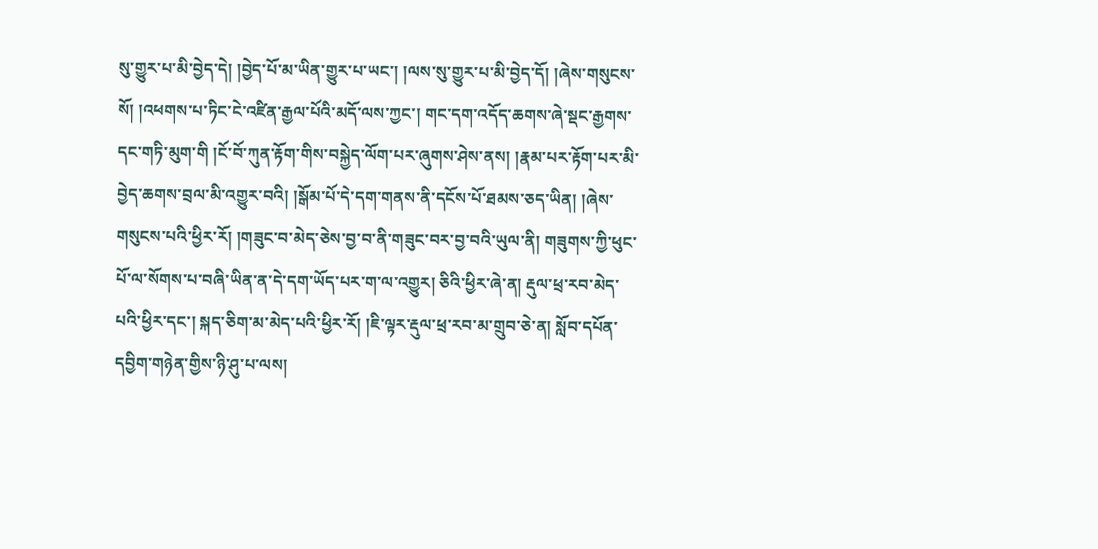སུ་གྱུར་པ་མི་བྱེད་དེ། །བྱེད་པོ་མ་ཡིན་གྱུར་པ་ཡང་། །ལས་སུ་གྱུར་པ་མི་བྱེད་དོ། །ཞེས་གསུངས་སོ། །འཕགས་པ་ཏིང་ངེ་འཛིན་རྒྱལ་པོའི་མདོ་ལས་ཀྱང་། གང་དག་འདོད་ཆགས་ཞེ་སྡང་རྒྱགས་དང་གཏི་མུག་གི །ངོ་བོ་ཀུན་རྟོག་གིས་བསྐྱེད་ལོག་པར་ཞུགས་ཤེས་ནས། །རྣམ་པར་རྟོག་པར་མི་བྱེད་ཆགས་བྲལ་མི་འགྱུར་བའི། །སྒོམ་པོ་དེ་དག་གནས་ནི་དངོས་པོ་ཐམས་ཅད་ཡིན། །ཞེས་གསུངས་པའི་ཕྱིར་རོ། །གཟུང་བ་མེད་ཅེས་བྱ་བ་ནི་གཟུང་བར་བྱ་བའི་ཡུལ་ནི། གཟུགས་ཀྱི་ཕུང་པོ་ལ་སོགས་པ་བཞི་ཡིན་ན་དེ་དག་ཡོད་པར་ག་ལ་འགྱུར། ཅིའི་ཕྱིར་ཞེ་ན། རྡུལ་ཕྲ་རབ་མེད་པའི་ཕྱིར་དང་། སྐད་ཅིག་མ་མེད་པའི་ཕྱིར་རོ། །ཇི་ལྟར་རྡུལ་ཕྲ་རབ་མ་གྲུབ་ཅེ་ན། སློབ་དཔོན་དབྱིག་གཉེན་གྱིས་ཉི་ཤུ་པ་ལས།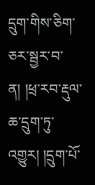དྲུག་གིས་ཅིག་ཅར་སྦྱར་བ་ན། །ཕྲ་རབ་རྡུལ་ཆ་དྲུག་ཏུ་འགྱུར། །དྲུག་པོ་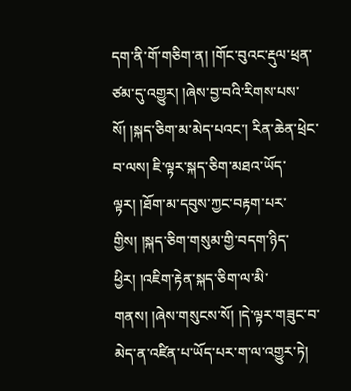དག་ནི་གོ་གཅིག་ན། །གོང་བུའང་རྡུལ་ཕྲན་ཙམ་དུ་འགྱུར། །ཞེས་བྱ་བའི་རིགས་པས་སོ། །སྐད་ཅིག་མ་མེད་པའང་། རིན་ཆེན་ཕྲེང་བ་ལས། ཇི་ལྟར་སྐད་ཅིག་མཐའ་ཡོད་ལྟར། །ཐོག་མ་དབུས་ཀྱང་བརྟག་པར་གྱིས། །སྐད་ཅིག་གསུམ་གྱི་བདག་ཉིད་ཕྱིར། །འཇིག་རྟེན་སྐད་ཅིག་ལ་མི་གནས། །ཞེས་གསུངས་སོ། །དེ་ལྟར་གཟུང་བ་མེད་ན་འཛིན་པ་ཡོད་པར་ག་ལ་འགྱུར་ཏེ།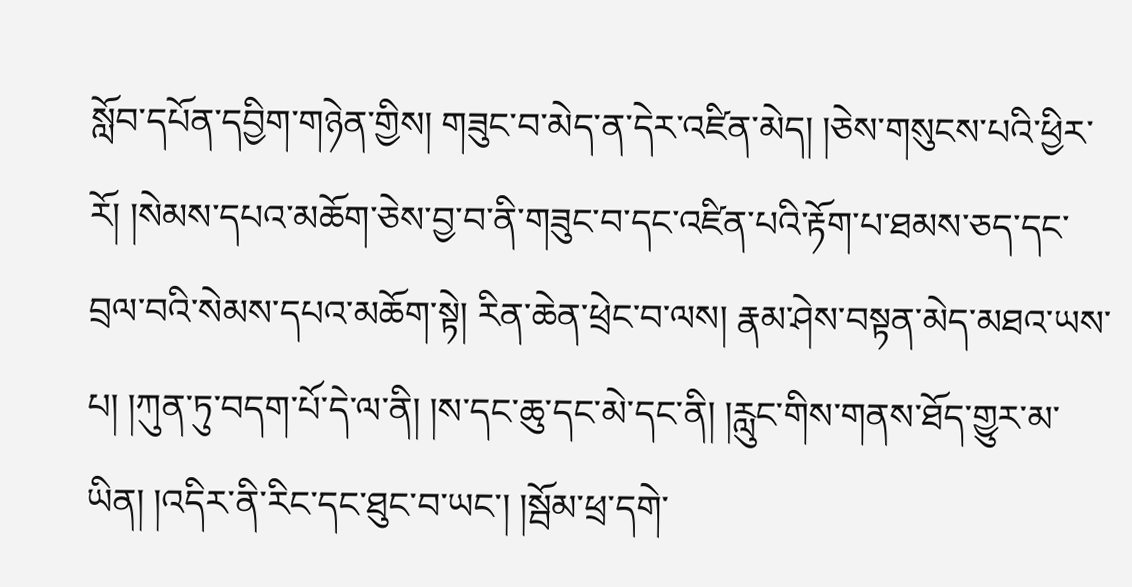སློབ་དཔོན་དབྱིག་གཉེན་གྱིས། གཟུང་བ་མེད་ན་དེར་འཛིན་མེད། །ཅེས་གསུངས་པའི་ཕྱིར་རོ། །སེམས་དཔའ་མཆོག་ཅེས་བྱ་བ་ནི་གཟུང་བ་དང་འཛིན་པའི་རྟོག་པ་ཐམས་ཅད་དང་བྲལ་བའི་སེམས་དཔའ་མཆོག་སྟེ། རིན་ཆེན་ཕྲེང་བ་ལས། རྣམ་ཤེས་བསྟན་མེད་མཐའ་ཡས་པ། །ཀུན་ཏུ་བདག་པོ་དེ་ལ་ནི། །ས་དང་ཆུ་དང་མེ་དང་ནི། །རླུང་གིས་གནས་ཐོད་གྱུར་མ་ཡིན། །འདིར་ནི་རིང་དང་ཐུང་བ་ཡང་། །སྦོམ་ཕྲ་དགེ་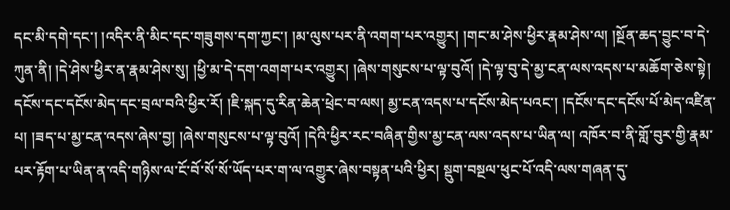དང་མི་དགེ་དང་། །འདིར་ནི་མིང་དང་གཟུགས་དག་ཀྱང་། །མ་ལུས་པར་ནི་འགག་པར་འགྱུར། །གང་མ་ཤེས་ཕྱིར་རྣམ་ཤེས་ལ། །སྔོན་ཆད་བྱུང་བ་དེ་ཀུན་ནི། །དེ་ཤེས་ཕྱིར་ན་རྣམ་ཤེས་སུ། །ཕྱི་མ་དེ་དག་འགག་པར་འགྱུར། །ཞེས་གསུངས་པ་ལྟ་བུའོ། །དེ་ལྟ་བུ་དེ་མྱ་ངན་ལས་འདས་པ་མཆོག་ཅེས་སྟེ། དངོས་དང་དངོས་མེད་དང་བྲལ་བའི་ཕྱིར་རོ། །ཇི་སྐད་དུ་རིན་ཆེན་ཕྲེང་བ་ལས། མྱ་ངན་འདས་པ་དངོས་མེད་པའང་། །དངོས་དང་དངོས་པོ་མེད་འཛིན་པ། །ཟད་པ་མྱ་ངན་འདས་ཞེས་བྱ། །ཞེས་གསུངས་པ་ལྟ་བུའོ། །དེའི་ཕྱིར་རང་བཞིན་གྱིས་མྱ་ངན་ལས་འདས་པ་ཡིན་ལ། འཁོར་བ་ནི་གློ་བུར་གྱི་རྣམ་པར་རྟོག་པ་ཡིན་ན་འདི་གཉིས་ལ་ངོ་བོ་སོ་སོ་ཡོད་པར་ག་ལ་འགྱུར་ཞེས་བསྟན་པའི་ཕྱིར། སྡུག་བསྔལ་ཕུང་པོ་འདི་ལས་གཞན་དུ་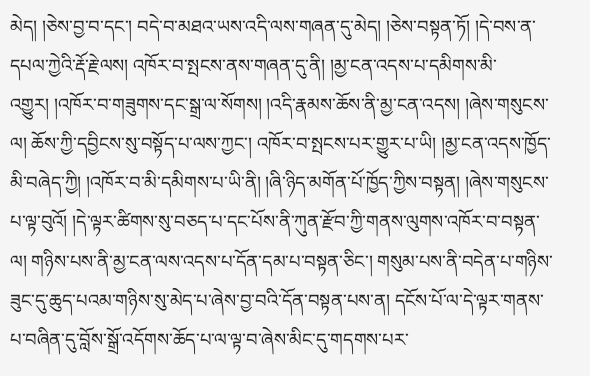མེད། །ཅེས་བྱ་བ་དང་། བདེ་བ་མཐའ་ཡས་འདི་ལས་གཞན་དུ་མེད། །ཅེས་བསྟན་ཏོ། །དེ་བས་ན་དཔལ་ཀྱེའི་རྡོ་རྗེ་ལས། འཁོར་བ་སྤངས་ནས་གཞན་དུ་ནི། །མྱ་ངན་འདས་པ་དམིགས་མི་འགྱུར། །འཁོར་བ་གཟུགས་དང་སྒྲ་ལ་སོགས། །འདི་རྣམས་ཆོས་ནི་མྱ་ངན་འདས། །ཞེས་གསུངས་ལ། ཆོས་ཀྱི་དབྱིངས་སུ་བསྟོད་པ་ལས་ཀྱང་། འཁོར་བ་སྤངས་པར་གྱུར་པ་ཡི། །མྱ་ངན་འདས་ཁྱོད་མི་བཞེད་ཀྱི། །འཁོར་བ་མི་དམིགས་པ་ཡི་ནི། །ཞི་ཉིད་མགོན་པོ་ཁྱོད་ཀྱིས་བསྟན། །ཞེས་གསུངས་པ་ལྟ་བུའོ། །དེ་ལྟར་ཚིགས་སུ་བཅད་པ་དང་པོས་ནི་ཀུན་རྫོབ་ཀྱི་གནས་ལུགས་འཁོར་བ་བསྟན་ལ། གཉིས་པས་ནི་མྱ་ངན་ལས་འདས་པ་དོན་དམ་པ་བསྟན་ཅིང་། གསུམ་པས་ནི་བདེན་པ་གཉིས་ཟུང་དུ་ཆུད་པའམ་གཉིས་སུ་མེད་པ་ཞེས་བྱ་བའི་དོན་བསྟན་པས་ན། དངོས་པོ་ལ་དེ་ལྟར་གནས་པ་བཞིན་དུ་བློས་སྒྲོ་འདོགས་ཆོད་པ་ལ་ལྟ་བ་ཞེས་མིང་དུ་གདགས་པར་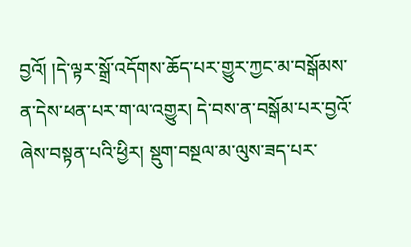བྱའོ། །དེ་ལྟར་སྒྲོ་འདོགས་ཆོད་པར་གྱུར་ཀྱང་མ་བསྒོམས་ན་དེས་ཕན་པར་ག་ལ་འགྱུར། དེ་བས་ན་བསྒོམ་པར་བྱའོ་ཞེས་བསྟན་པའི་ཕྱིར། སྡུག་བསྔལ་མ་ལུས་ཟད་པར་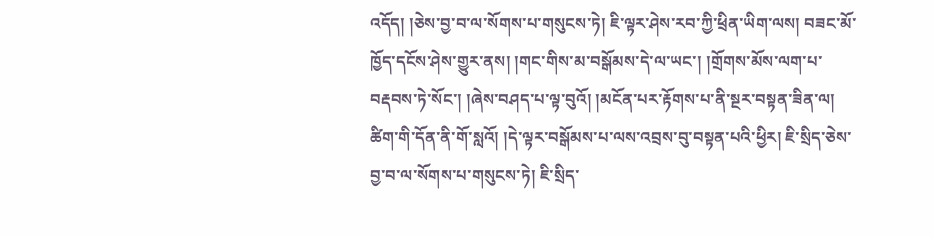འདོད། །ཅེས་བྱ་བ་ལ་སོགས་པ་གསུངས་ཏེ། ཇི་ལྟར་ཤེས་རབ་ཀྱི་ཕྲིན་ཡིག་ལས། བཟང་མོ་ཁྱོད་དངོས་ཤེས་གྱུར་ནས། །གང་གིས་མ་བསྒོམས་དེ་ལ་ཡང་། །གྲོགས་མོས་ལག་པ་བརྡབས་ཏེ་སོང་། །ཞེས་བཤད་པ་ལྟ་བུའོ། །མངོན་པར་རྟོགས་པ་ནི་སྔར་བསྟན་ཟིན་ལ། ཚིག་གི་དོན་ནི་གོ་སླའོ། །དེ་ལྟར་བསྒོམས་པ་ལས་འབྲས་བུ་བསྟན་པའི་ཕྱིར། ཇི་སྲིད་ཅེས་བྱ་བ་ལ་སོགས་པ་གསུངས་ཏེ། ཇི་སྲིད་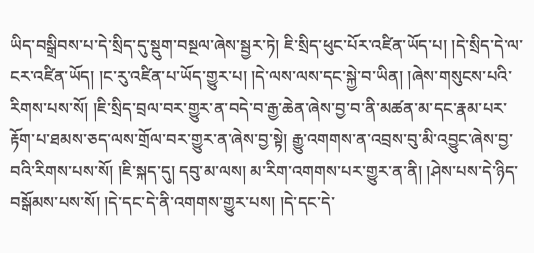ཡིད་བསྒྲིབས་པ་དེ་སྲིད་དུ་སྡུག་བསྔལ་ཞེས་སྦྱར་ཏེ། ཇི་སྲིད་ཕུང་པོར་འཛིན་ཡོད་པ། །དེ་སྲིད་དེ་ལ་ངར་འཛིན་ཡོད། །ང་རུ་འཛིན་པ་ཡོད་གྱུར་པ། །དེ་ལས་ལས་དང་སྐྱེ་བ་ཡིན། །ཞེས་གསུངས་པའི་རིགས་པས་སོ། །ཇི་སྲིད་བྲལ་བར་གྱུར་ན་བདེ་བ་རྒྱ་ཆེན་ཞེས་བྱ་བ་ནི་མཚན་མ་དང་རྣམ་པར་རྟོག་པ་ཐམས་ཅད་ལས་གྲོལ་བར་གྱུར་ན་ཞེས་བྱ་སྟེ། རྒྱུ་འགགས་ན་འབྲས་བུ་མི་འབྱུང་ཞེས་བྱ་བའི་རིགས་པས་སོ། །ཇི་སྐད་དུ། དབུ་མ་ལས། མ་རིག་འགགས་པར་གྱུར་ན་ནི། །ཤེས་པས་དེ་ཉིད་བསྒོམས་པས་སོ། །དེ་དང་དེ་ནི་འགགས་གྱུར་པས། །དེ་དང་དེ་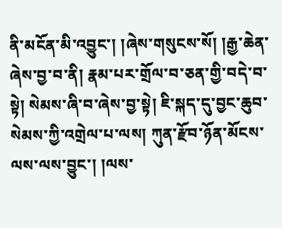ནི་མངོན་མི་འབྱུང་། །ཞེས་གསུངས་སོ། །རྒྱ་ཆེན་ཞེས་བྱ་བ་ནི། རྣམ་པར་གྲོལ་བ་ཅན་གྱི་བདེ་བ་སྟེ། སེམས་ཞི་བ་ཞེས་བྱ་སྟེ། ཇི་སྐད་དུ་བྱང་ཆུབ་སེམས་ཀྱི་འགྲེལ་པ་ལས། ཀུན་རྫོབ་ཉོན་མོངས་ལས་ལས་བྱུང་། །ལས་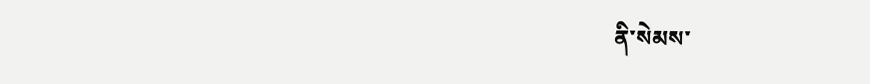ནི་སེམས་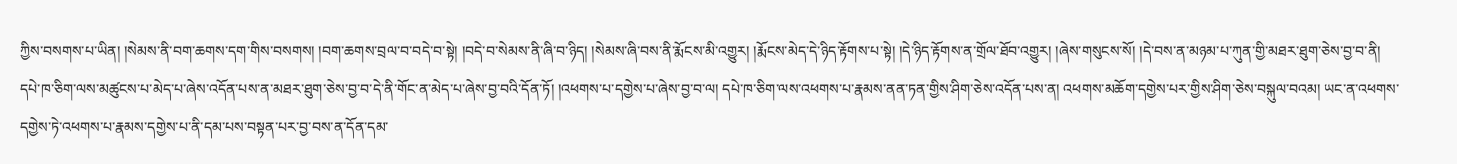ཀྱིས་བསགས་པ་ཡིན། །སེམས་ནི་བག་ཆགས་དག་གིས་བསགས། །བག་ཆགས་བྲལ་བ་བདེ་བ་སྟེ། །བདེ་བ་སེམས་ནི་ཞི་བ་ཉིད། །སེམས་ཞི་བས་ནི་རྨོངས་མི་འགྱུར། །རྨོངས་མེད་དེ་ཉིད་རྟོགས་པ་སྟེ། །དེ་ཉིད་རྟོགས་ན་གྲོལ་ཐོབ་འགྱུར། །ཞེས་གསུངས་སོ། །དེ་བས་ན་མཉམ་པ་ཀུན་གྱི་མཐར་ཐུག་ཅེས་བྱ་བ་ནི། དཔེ་ཁ་ཅིག་ལས་མཚུངས་པ་མེད་པ་ཞེས་འདོན་པས་ན་མཐར་ཐུག་ཅེས་བྱ་བ་དེ་ནི་གོང་ན་མེད་པ་ཞེས་བྱ་བའི་དོན་ཏོ། །འཕགས་པ་དགྱེས་པ་ཞེས་བྱ་བ་ལ། དཔེ་ཁ་ཅིག་ལས་འཕགས་པ་རྣམས་ནན་ཏན་གྱིས་ཤིག་ཅེས་འདོན་པས་ན། འཕགས་མཆོག་དགྱེས་པར་གྱིས་ཤིག་ཅེས་བསྐུལ་བའམ། ཡང་ན་འཕགས་དགྱེས་ཏེ་འཕགས་པ་རྣམས་དགྱེས་པ་ནི་དམ་པས་བསྟན་པར་བྱ་བས་ན་དོན་དམ་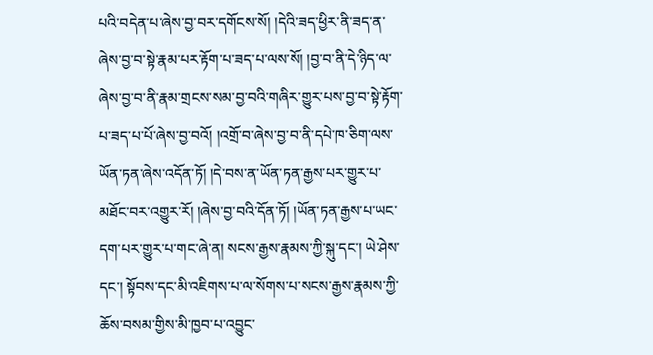པའི་བདེན་པ་ཞེས་བྱ་བར་དགོངས་སོ། །དེའི་ཟད་ཕྱིར་ནི་ཟད་ན་ཞེས་བྱ་བ་སྟེ་རྣམ་པར་རྟོག་པ་ཟད་པ་ལས་སོ། །བྱ་བ་ནི་དེ་ཉིད་ལ་ཞེས་བྱ་བ་ནི་རྣམ་གྲངས་སམ་བྱ་བའི་གཞིར་གྱུར་པས་བྱ་བ་སྟེ་རྟོག་པ་ཟད་པ་པོ་ཞེས་བྱ་བའོ། །འགྲོ་བ་ཞེས་བྱ་བ་ནི་དཔེ་ཁ་ཅིག་ལས་ཡོན་ཏན་ཞེས་འདོན་ཏོ། །དེ་བས་ན་ཡོན་ཏན་རྒྱས་པར་གྱུར་པ་མཐོང་བར་འགྱུར་རོ། །ཞེས་བྱ་བའི་དོན་ཏོ། །ཡོན་ཏན་རྒྱས་པ་ཡང་དག་པར་གྱུར་པ་གང་ཞེ་ན། སངས་རྒྱས་རྣམས་ཀྱི་སྐུ་དང་། ཡེ་ཤེས་དང་། སྟོབས་དང་མི་འཇིགས་པ་ལ་སོགས་པ་སངས་རྒྱས་རྣམས་ཀྱི་ཆོས་བསམ་གྱིས་མི་ཁྱབ་པ་འབྱུང་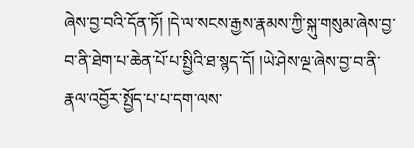ཞེས་བྱ་བའི་དོན་ཏོ། །དེ་ལ་སངས་རྒྱས་རྣམས་ཀྱི་སྐུ་གསུམ་ཞེས་བྱ་བ་ནི་ཐེག་པ་ཆེན་པོ་པ་སྤྱིའི་ཐ་སྙད་དོ། །ཡེ་ཤེས་ལྔ་ཞེས་བྱ་བ་ནི་རྣལ་འབྱོར་སྤྱོད་པ་པ་དག་ལས་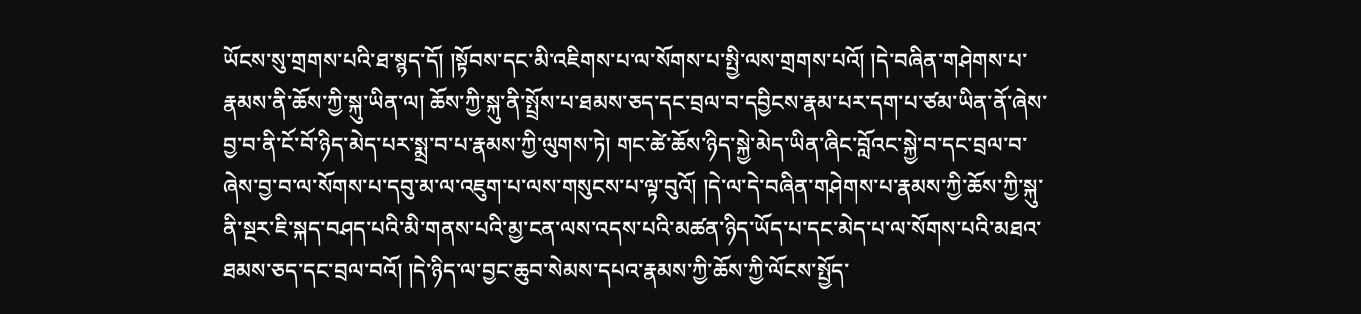ཡོངས་སུ་གྲགས་པའི་ཐ་སྙད་དོ། །སྟོབས་དང་མི་འཇིགས་པ་ལ་སོགས་པ་སྤྱི་ལས་གྲགས་པའོ། །དེ་བཞིན་གཤེགས་པ་རྣམས་ནི་ཆོས་ཀྱི་སྐུ་ཡིན་ལ། ཆོས་ཀྱི་སྐུ་ནི་སྤྲོས་པ་ཐམས་ཅད་དང་བྲལ་བ་དབྱིངས་རྣམ་པར་དག་པ་ཙམ་ཡིན་ནོ་ཞེས་བྱ་བ་ནི་ངོ་བོ་ཉིད་མེད་པར་སྨྲ་བ་པ་རྣམས་ཀྱི་ལུགས་ཏེ། གང་ཚེ་ཆོས་ཉིད་སྐྱེ་མེད་ཡིན་ཞིང་བློའང་སྐྱེ་བ་དང་བྲལ་བ་ཞེས་བྱ་བ་ལ་སོགས་པ་དབུ་མ་ལ་འཇུག་པ་ལས་གསུངས་པ་ལྟ་བུའོ། །དེ་ལ་དེ་བཞིན་གཤེགས་པ་རྣམས་ཀྱི་ཆོས་ཀྱི་སྐུ་ནི་སྔར་ཇི་སྐད་བཤད་པའི་མི་གནས་པའི་མྱ་ངན་ལས་འདས་པའི་མཚན་ཉིད་ཡོད་པ་དང་མེད་པ་ལ་སོགས་པའི་མཐའ་ཐམས་ཅད་དང་བྲལ་བའོ། །དེ་ཉིད་ལ་བྱང་ཆུབ་སེམས་དཔའ་རྣམས་ཀྱི་ཆོས་ཀྱི་ལོངས་སྤྱོད་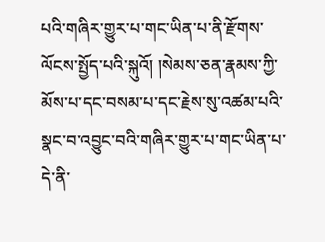པའི་གཞིར་གྱུར་པ་གང་ཡིན་པ་ནི་རྫོགས་ལོངས་སྤྱོད་པའི་སྐུའོ། །སེམས་ཅན་རྣམས་ཀྱི་མོས་པ་དང་བསམ་པ་དང་རྗེས་སུ་འཚམ་པའི་སྣང་བ་འབྱུང་བའི་གཞིར་གྱུར་པ་གང་ཡིན་པ་དེ་ནི་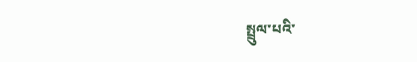སྤྲུལ་པའི་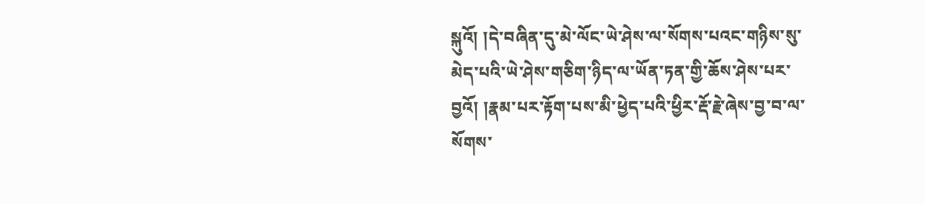སྐུའོ། །དེ་བཞིན་དུ་མེ་ལོང་ཡེ་ཤེས་ལ་སོགས་པའང་གཉིས་སུ་མེད་པའི་ཡེ་ཤེས་གཅིག་ཉིད་ལ་ཡོན་ཏན་གྱི་ཆོས་ཤེས་པར་བྱའོ། །རྣམ་པར་རྟོག་པས་མི་ཕྱེད་པའི་ཕྱིར་རྡོ་རྗེ་ཞེས་བྱ་བ་ལ་སོགས་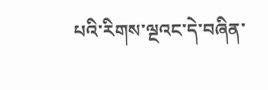པའི་རིགས་ལྔའང་དེ་བཞིན་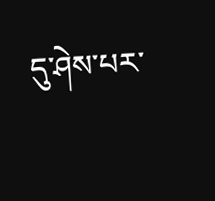དུ་ཤེས་པར་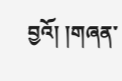བྱའོ། །གཞན་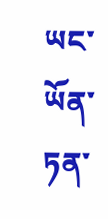ཡང་ཡོན་ཏན་